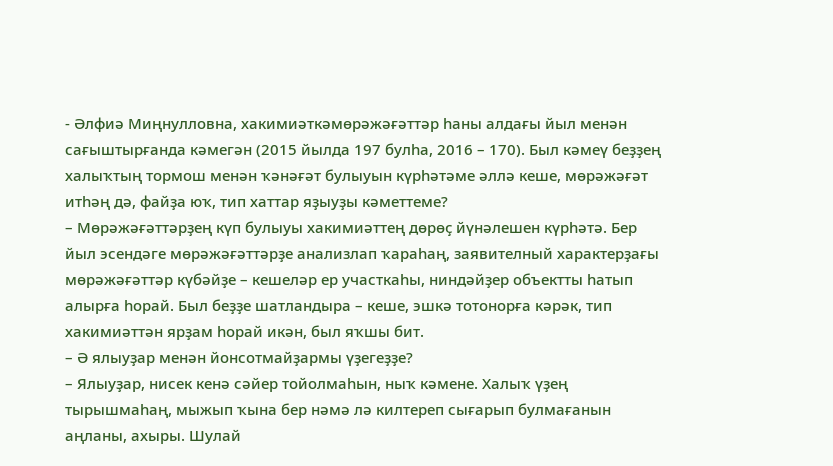- Әлфиә Миңнулловна, хакимиәткәмөрәжәғәттәр һаны алдағы йыл менән сағыштырғанда кәмегән (2015 йылда 197 булһа, 2016 – 170). Был кәмеү беҙҙең халыҡтың тормош менән ҡәнәғәт булыуын күрһәтәме әллә кеше, мөрәжәғәт итһәң дә, файҙа юҡ, тип хаттар яҙыуҙы кәметтеме?
– Мөрәжәғәттәрҙең күп булыуы хакимиәттең дөрөҫ йүнәлешен күрһәтә. Бер йыл эсендәге мөрәжәғәттәрҙе анализлап ҡараһаң, заявителный характерҙағы мөрәжәғәттәр күбәйҙе – кешеләр ер участкаһы, ниндәйҙер объектты һатып алырға һорай. Был беҙҙе шатландыра – кеше, эшкә тотонорға кәрәк, тип хакимиәттән ярҙам һорай икән, был яҡшы бит.
– Ә ялыуҙар менән йонсотмайҙармы үҙегеҙҙе?
– Ялыуҙар, нисек кенә сәйер тойолмаһын, ныҡ кәмене. Халыҡ үҙең тырышмаһаң, мыжып ҡына бер нәмә лә килтереп сығарып булмағанын аңланы, ахыры. Шулай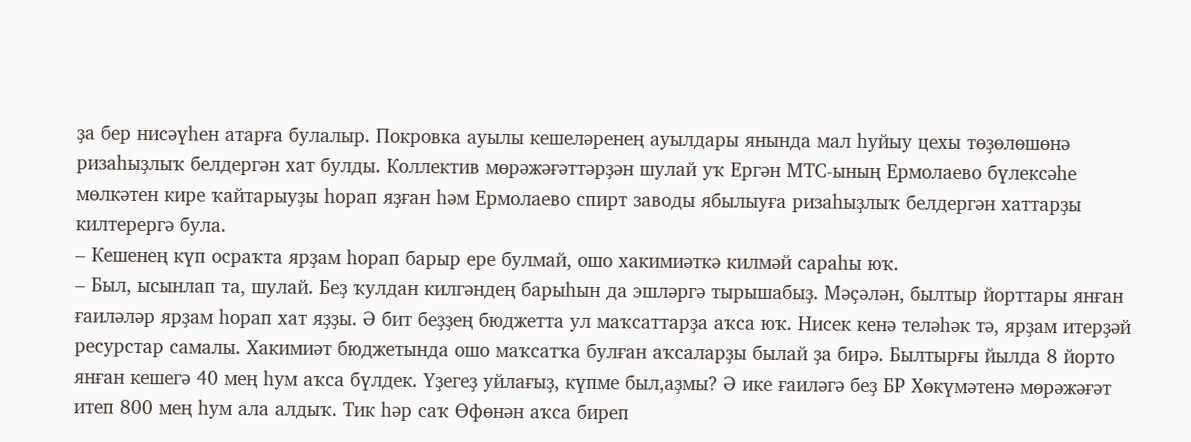ҙа бер нисәүһен атарға булалыр. Покровка ауылы кешеләренең ауылдары янында мал һуйыу цехы төҙөлөшөнә ризаһыҙлыҡ белдергән хат булды. Коллектив мөрәжәғәттәрҙән шулай уҡ Ергән МТС-ының Ермолаево бүлексәһе мөлкәтен кире ҡайтарыуҙы һорап яҙған һәм Ермолаево спирт заводы ябылыуға ризаһыҙлыҡ белдергән хаттарҙы килтерергә була.
– Кешенең күп осраҡта ярҙам һорап барыр ере булмай, ошо хакимиәткә килмәй сараһы юҡ.
– Был, ысынлап та, шулай. Беҙ ҡулдан килгәндең барыһын да эшләргә тырышабыҙ. Мәҫәлән, былтыр йорттары янған ғаиләләр ярҙам һорап хат яҙҙы. Ә бит беҙҙең бюджетта ул маҡсаттарҙа аҡса юҡ. Нисек кенә теләһәк тә, ярҙам итерҙәй ресурстар самалы. Хакимиәт бюджетында ошо маҡсатҡа булған аҡсаларҙы былай ҙа бирә. Былтырғы йылда 8 йорто янған кешегә 40 мең һум аҡса бүлдек. Үҙегеҙ уйлағыҙ, күпме был,аҙмы? Ә ике ғаиләгә беҙ БР Хөкүмәтенә мөрәжәғәт итеп 800 мең һум ала алдыҡ. Тик һәр саҡ Өфөнән аҡса биреп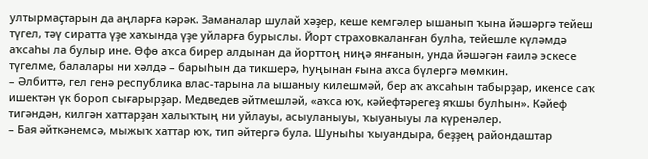ултырмаҫтарын да аңларға кәрәк. Заманалар шулай хәҙер, кеше кемгәлер ышанып ҡына йәшәргә тейеш түгел, тәү сиратта үҙе хаҡында үҙе уйларға бурыслы. Йорт страховкаланған булһа, тейешле күләмдә аҡсаһы ла булыр ине. Өфө аҡса бирер алдынан да йорттоң ниңә янғанын, унда йәшәгән ғаилә эскесе түгелме, балалары ни хәлдә – барыһын да тикшерә, һуңынан ғына аҡса бүлергә мөмкин.
– Әлбиттә, гел генә республика влас-тарына ла ышаныу килешмәй, бер аҡ аҡсаһын табырҙар, икенсе саҡ ишектән үк бороп сығарырҙар. Медведев әйтмешләй, «аҡса юҡ, кәйефтәрегеҙ яҡшы булһын». Кәйеф тигәндән, килгән хаттарҙан халыҡтың ни уйлауы, асыуланыуы, ҡыуаныуы ла күренәлер.
– Бая әйткәнемсә, мыжыҡ хаттар юҡ, тип әйтергә була. Шуныһы ҡыуандыра, беҙҙең райондаштар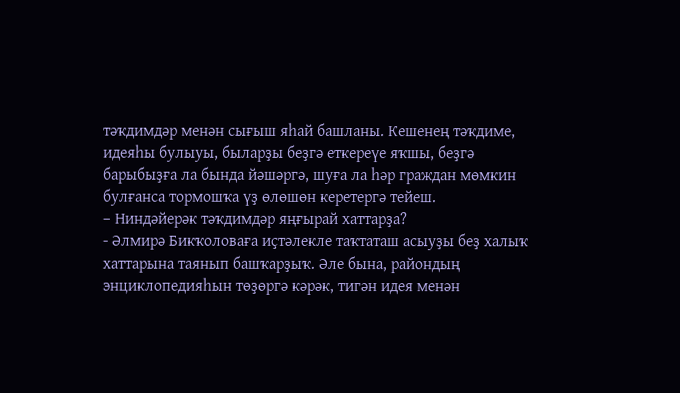тәҡдимдәр менән сығыш яһай башланы. Кешенең тәҡдиме, идеяһы булыуы, быларҙы беҙгә еткереүе яҡшы, беҙгә барыбыҙға ла бында йәшәргә, шуға ла һәр граждан мөмкин булғанса тормошҡа үҙ өлөшөн керетергә тейеш.
– Ниндәйерәк тәҡдимдәр яңғырай хаттарҙа?
- Әлмирә Бикҡоловаға иҫтәлекле таҡтаташ асыуҙы беҙ халыҡ хаттарына таянып башҡарҙыҡ. Әле бына, райондың энциклопедияһын төҙөргә кәрәк, тигән идея менән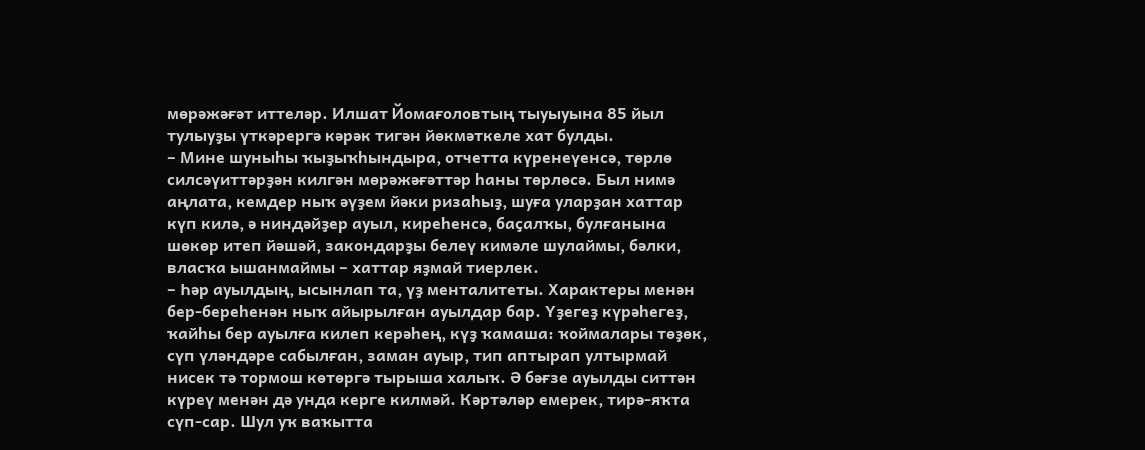мөрәжәғәт иттеләр. Илшат Йомағоловтың тыуыуына 85 йыл тулыуҙы үткәрергә кәрәк тигән йөкмәткеле хат булды.
– Мине шуныһы ҡыҙыҡһындыра, отчетта күренеүенсә, төрлө силсәүиттәрҙән килгән мөрәжәғәттәр һаны төрлөсә. Был нимә аңлата, кемдер ныҡ әүҙем йәки ризаһыҙ, шуға уларҙан хаттар күп килә, ә ниндәйҙер ауыл, киреһенсә, баҫалҡы, булғанына шөкөр итеп йәшәй, закондарҙы белеү кимәле шулаймы, бәлки, власҡа ышанмаймы – хаттар яҙмай тиерлек.
– Һәр ауылдың, ысынлап та, үҙ менталитеты. Характеры менән бер-береһенән ныҡ айырылған ауылдар бар. Үҙегеҙ күрәһегеҙ, ҡайһы бер ауылға килеп керәһең, күҙ ҡамаша: ҡоймалары төҙөк, сүп үләндәре сабылған, заман ауыр, тип аптырап ултырмай нисек тә тормош көтөргә тырыша халыҡ. Ә бәғзе ауылды ситтән күреү менән дә унда керге килмәй. Кәртәләр емерек, тирә-яҡта сүп-сар. Шул уҡ ваҡытта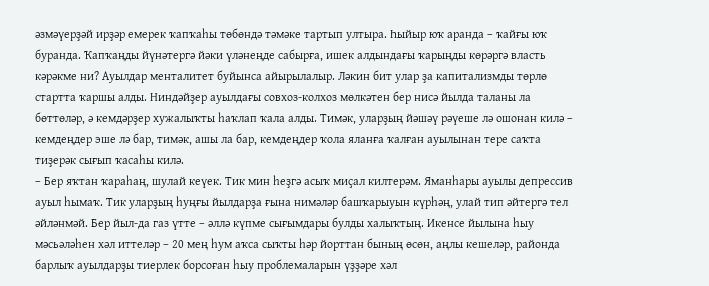әзмәүерҙәй ирҙәр емерек ҡапҡаһы төбөндә тәмәке тартып ултыра. Һыйыр юҡ аранда – ҡайғы юҡ буранда. Ҡапҡаңды йүнәтергә йәки үләнеңде сабырға, ишек алдындағы ҡарыңды көрәргә власть кәрәкме ни? Ауылдар менталитет буйынса айырылалыр. Ләкин бит улар ҙа капитализмды төрлө стартта ҡаршы алды. Ниндәйҙер ауылдағы совхоз-колхоз мөлкәтен бер нисә йылда таланы ла бөттөләр, ә кемдәрҙер хужалыҡты һаҡлап ҡала алды. Тимәк, уларҙың йәшәү рәүеше лә ошонан килә – кемдеңдер эше лә бар, тимәк, ашы ла бар, кемдеңдер ҡола яланға ҡалған ауылынан тере саҡта тиҙерәк сығып ҡасаһы килә.
– Бер яҡтан ҡараһаң, шулай кеүек. Тик мин һеҙгә асыҡ миҫал килтерәм. Яманһары ауылы депрессив ауыл һымаҡ. Тик уларҙың һуңғы йылдарҙа ғына нимәләр башҡарыуын күрһәң, улай тип әйтергә тел әйләнмәй. Бер йыл-да газ үтте – әллә күпме сығымдары булды халыҡтың. Икенсе йылына һыу мәсьәләһен хәл иттеләр – 20 мең һум аҡса сыҡты һәр йорттан бының өсөн, аңлы кешеләр, районда барлыҡ ауылдарҙы тиерлек борсоған һыу проблемаларын үҙҙәре хәл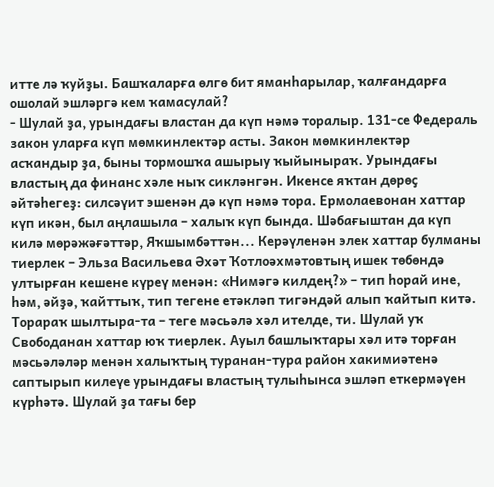итте лә ҡуйҙы. Башҡаларға өлгө бит яманһарылар, ҡалғандарға ошолай эшләргә кем ҡамасулай?
- Шулай ҙа, урындағы властан да күп нәмә торалыр. 131-се Федераль закон уларға күп мөмкинлектәр асты. Закон мөмкинлектәр асҡандыр ҙа, быны тормошҡа ашырыу ҡыйыныраҡ. Урындағы властың да финанс хәле ныҡ сикләнгән. Икенсе яҡтан дөрөҫ әйтәһегеҙ: силсәүит эшенән дә күп нәмә тора. Ермолаевонан хаттар күп икән, был аңлашыла – халыҡ күп бында. Шәбағыштан да күп килә мөрәжәғәттәр, Яҡшымбәттән... Керәүленән элек хаттар булманы тиерлек – Эльза Васильева Әхәт Ҡотлоәхмәтовтың ишек төбөндә ултырған кешене күреү менән: «Нимәгә килдең?» – тип һорай ине, һәм, әйҙә, ҡайттыҡ, тип тегене етәкләп тигәндәй алып ҡайтып китә. Торараҡ шылтыра-та – теге мәсьәлә хәл ителде, ти. Шулай уҡ Свободанан хаттар юҡ тиерлек. Ауыл башлыҡтары хәл итә торған мәсьәләләр менән халыҡтың туранан-тура район хакимиәтенә саптырып килеүе урындағы властың тулыһынса эшләп еткермәүен күрһәтә. Шулай ҙа тағы бер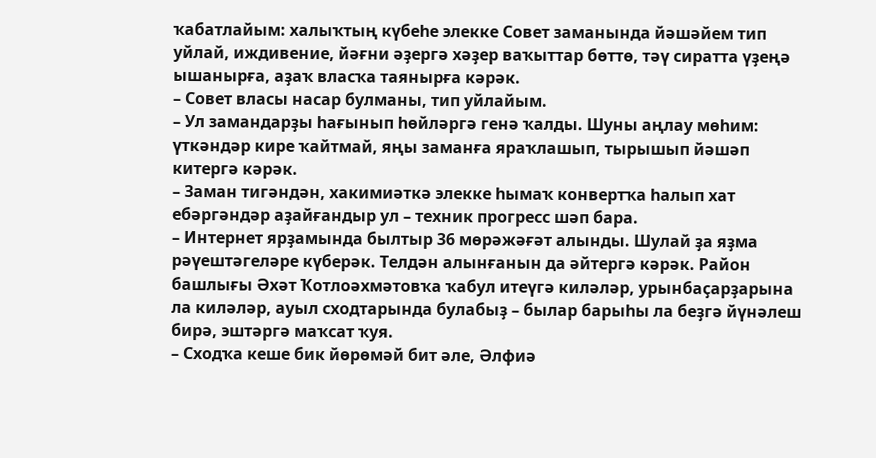ҡабатлайым: халыҡтың күбеһе элекке Совет заманында йәшәйем тип уйлай, иждивение, йәғни әҙергә хәҙер ваҡыттар бөттө, тәү сиратта үҙеңә ышанырға, аҙаҡ власҡа таянырға кәрәк.
– Совет власы насар булманы, тип уйлайым.
– Ул замандарҙы һағынып һөйләргә генә ҡалды. Шуны аңлау мөһим: үткәндәр кире ҡайтмай, яңы заманға яраҡлашып, тырышып йәшәп китергә кәрәк.
– Заман тигәндән, хакимиәткә элекке һымаҡ конвертҡа һалып хат ебәргәндәр аҙайғандыр ул – техник прогресс шәп бара.
– Интернет ярҙамында былтыр 36 мөрәжәғәт алынды. Шулай ҙа яҙма рәүештәгеләре күберәк. Телдән алынғанын да әйтергә кәрәк. Район башлығы Әхәт Ҡотлоәхмәтовҡа ҡабул итеүгә киләләр, урынбаҫарҙарына ла киләләр, ауыл сходтарында булабыҙ – былар барыһы ла беҙгә йүнәлеш бирә, эштәргә маҡсат ҡуя.
– Сходҡа кеше бик йөрөмәй бит әле, Әлфиә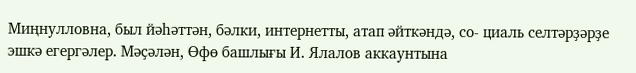Миңнулловна, был йәһәттән, бәлки, интернетты, атап әйткәндә, со- циаль селтәрҙәрҙе эшкә егергәлер. Мәҫәлән, Өфө башлығы И. Ялалов аккаунтына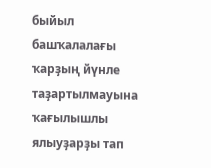быйыл башҡалалағы ҡарҙың йүнле таҙартылмауына ҡағылышлы ялыуҙарҙы тап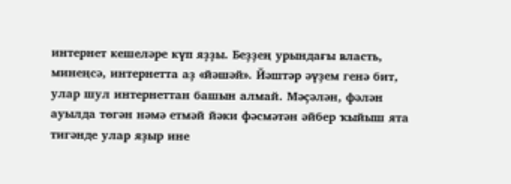интернет кешеләре күп яҙҙы. Беҙҙең урындағы власть, минеңсә, интернетта аҙ «йәшәй». Йәштәр әүҙем генә бит, улар шул интернеттан башын алмай. Мәҫәлән, фәлән ауылда төгән нәмә етмәй йәки фәсмәтән әйбер ҡыйыш ята тигәнде улар яҙыр ине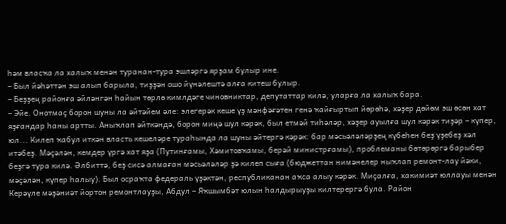һәм власҡа ла халыҡ менән туранан-тура эшләргә ярҙам булыр ине.
– Был йәһәттән эш алып барыла, тиҙҙән ошо йүнәлештә алға китеш булыр.
– Беҙҙең районға әйләнгән һайын төрлө кимлдәге чиновниктар, депутаттар килә, уларға ла халыҡ бара.
– Эйе. Онотмаҫ борон шуны ла әйтәйем әле: элегерәк кеше үҙ мәнфәғәтен генә ҡайғыртып йөрөһә, хәҙер дөйөм эш өсөн хат яҙғандар һаны артты. Аныҡлап әйткәндә, борон миңә шул кәрәк, был етмәй тиһәләр, хәҙер ауылға шул кәрәк тиҙәр – күпер, юл... Килеп ҡабул иткән власть кешеләре тураһында ла шуны әйтергә кәрәк: бар мәсьәләләрҙең күбеһен беҙ үҙебеҙ хәл итәбеҙ. Мәҫәлән, кемдер үргә хат яҙа (Путинғамы, Хәмитовҡамы, берәй министрғамы), проблеманы бөтөрөргә барыбер беҙгә тура килә. Әлбиттә, беҙ сисә алмаған мәсьәләләр ҙә килеп сыға (бюджеттан нимәнелер ныҡлап ремонт-лау йәки, мәҫәлән, күпер һалыу). Был осраҡта федераль үҙәктән, республиканан аҡса алыу кәрәк. Миҫалға, хакимиәт юллауы менән Керәүле мәҙәниәт йортон ремонтлауҙы, Абдул – Яҡшымбәт юлын һалдырыуҙы килтерергә була. Район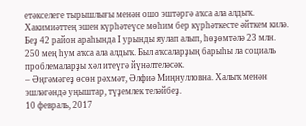етәкселеге тырышлығы менән ошо эштәргә аҡса ала алдыҡ.
Хакимиәттең эшен күрһәтеүсе мөһим бер күрһәткесте әйткем килә. Беҙ 42 район араһында I урынды яулап алып, һөҙөмтәлә 23 млн. 250 мең һум аҡса ала алдыҡ. Был аҡсаларҙың барыһы ла социаль проблемаларҙы хәл итеүгә йүнәлтеләсәк.
– Әңгәмәгеҙ өсөн рәхмәт, Әлфиә Миңнулловна. Халыҡ менән эшләгәндә уңыштар, түҙемлек теләйбеҙ.
10 февраль, 2017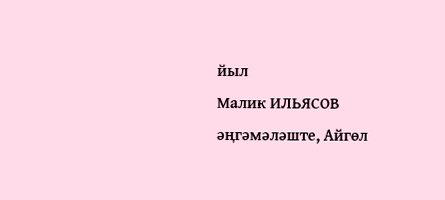йыл
Малик ИЛЬЯСОВ әңгәмәләште, Айгөл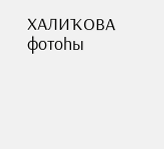ХАЛИҠОВА фотоһы